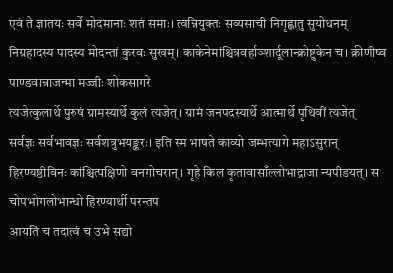एवं ते ज्ञातयः सर्वे मोदमानाः शतं समाः। त्वन्नियुक्तः सव्यसाची निगृह्णातु सुयोधनम्
निग्रहादस्य पादस्य मोदन्तां कुरवः सुखम्। काकेनेमांश्चित्रवर्हाञ्शार्दूलान्क्रोष्टुकेन च। क्रीणीष्व पाण्डवान्राजन्मा मज्जीः शोकसागरे
त्यजेत्कुलार्थे पुरुषं ग्रामस्यार्थे कुलं त्यजेत्। ग्रामं जनपदस्यार्थे आत्मार्थे पृथिवीं त्यजेत्
सर्वज्ञः सर्वभावज्ञः सर्वशत्रुभयङ्करः। इति स्म भाषते काव्यो जम्भत्यागे महाऽसुरान्
हिरण्यष्ठीविनः कांश्चित्पक्षिणो वनगोचरान्। गृहे किल कृतावासाँल्लोभाद्राजा न्यपीडयत्। स चोपभोगलोभान्धो हिरण्यार्थी परन्तप
आयतिं च तदात्वं च उभे सद्यो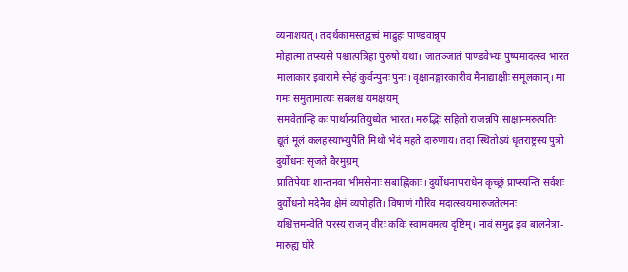व्यनाशयत्। तदर्थकामस्तद्वत्त्वं माद्रुहः पाण्डवान्नृप
मोहात्मा तप्स्यसे पश्चात्पत्रिहा पुरुषो यथा। जातञ्जातं पाण्डवेभ्यः पुष्पमादत्स्व भारत
मालाकार इवारामे स्नेहं कुर्वन्पुनः पुनः। वृक्षानङ्गारकारीव मैनाद्याक्षीः समूलकान्। मा गमः समुतामात्यः सबलश्च यमक्षयम्
समवेतान्हि कः पार्थान्प्रतियुध्येत भारत। मरुद्भिः सहितो राजन्नपि साक्षान्मरुत्पतिः
द्यूतं मूलं कलहस्याभ्युपैति मिथो भेदं महते दारुणाय। तदा स्थितोऽयं धृतराष्ट्रस्य पुत्रो दुर्योधनः सृजते वैरमुग्रम्
प्रातिपेयाः शान्तनवा भीमसेनाः सबाह्निकाः। दुर्योधनापराधेन कृच्छ्रं प्राप्स्यन्ति सर्वशः
दुर्योधनो मदेनैव क्षेमं व्यपोहति। विषाणं गौरिव मदात्स्वयमारुजतेत्मनः
यश्चित्तमन्वेति परस्य राजन् वीरः कविः स्वामवमत्य दृष्टिम्। नावं समुद्र इव बालनेत्रा- मारुह्य घोरे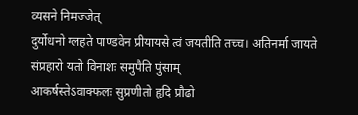व्यसने निमज्जेत्
दुर्योधनो ग्लहते पाण्डवेन प्रीयायसे त्वं जयतीति तच्च। अतिनर्मा जायते संप्रहारो यतो विनाशः समुपैति पुंसाम्
आकर्षस्तेऽवाक्फलः सुप्रणीतो हृदि प्रौढो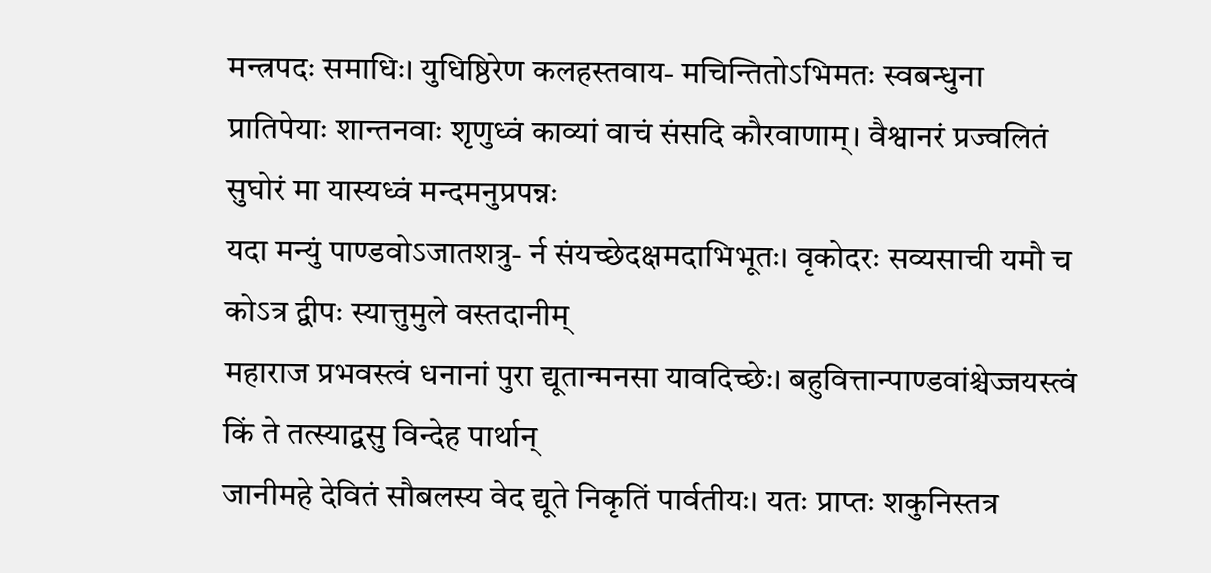मन्त्रपदः समाधिः। युधिष्ठिरेण कलहस्तवाय- मचिन्तितोऽभिमतः स्वबन्धुना
प्रातिपेयाः शान्तनवाः शृणुध्वं काव्यां वाचं संसदि कौरवाणाम्। वैश्वानरं प्रज्वलितं सुघोरं मा यास्यध्वं मन्दमनुप्रपन्नः
यदा मन्युं पाण्डवोऽजातशत्रु- र्न संयच्छेदक्षमदाभिभूतः। वृकोदरः सव्यसाची यमौ च कोऽत्र द्वीपः स्यात्तुमुले वस्तदानीम्
महाराज प्रभवस्त्वं धनानां पुरा द्यूतान्मनसा यावदिच्छेः। बहुवित्तान्पाण्डवांश्चेज्जयस्त्वं किं ते तत्स्याद्वसु विन्देह पार्थान्
जानीमहे देवितं सौबलस्य वेद द्यूते निकृतिं पार्वतीयः। यतः प्राप्तः शकुनिस्तत्र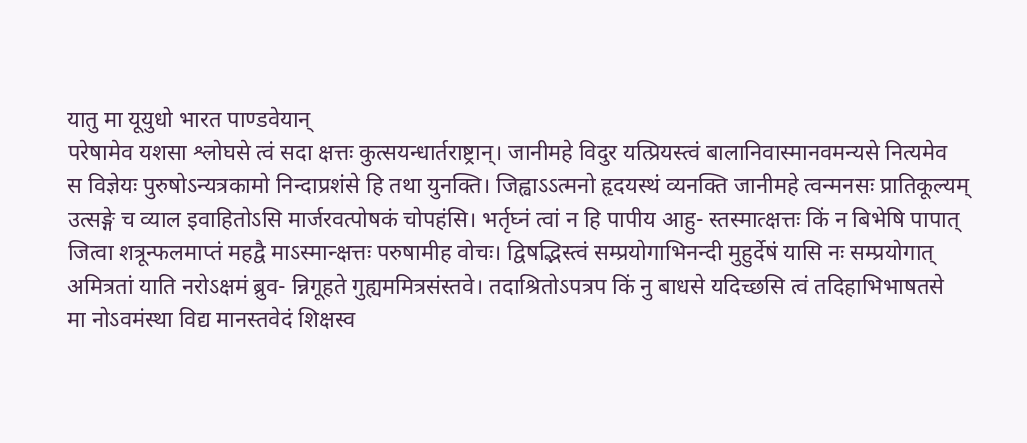यातु मा यूयुधो भारत पाण्डवेयान्
परेषामेव यशसा श्लोघसे त्वं सदा क्षत्तः कुत्सयन्धार्तराष्ट्रान्। जानीमहे विदुर यत्प्रियस्त्वं बालानिवास्मानवमन्यसे नित्यमेव
स विज्ञेयः पुरुषोऽन्यत्रकामो निन्दाप्रशंसे हि तथा युनक्ति। जिह्वाऽऽत्मनो हृदयस्थं व्यनक्ति जानीमहे त्वन्मनसः प्रातिकूल्यम्
उत्सङ्गे च व्याल इवाहितोऽसि मार्जरवत्पोषकं चोपहंसि। भर्तृघ्नं त्वां न हि पापीय आहु- स्तस्मात्क्षत्तः किं न बिभेषि पापात्
जित्वा शत्रून्फलमाप्तं महद्वै माऽस्मान्क्षत्तः परुषामीह वोचः। द्विषद्भिस्त्वं सम्प्रयोगाभिनन्दी मुहुर्देषं यासि नः सम्प्रयोगात्
अमित्रतां याति नरोऽक्षमं ब्रुव- न्निगूहते गुह्यममित्रसंस्तवे। तदाश्रितोऽपत्रप किं नु बाधसे यदिच्छसि त्वं तदिहाभिभाषतसे
मा नोऽवमंस्था विद्य मानस्तवेदं शिक्षस्व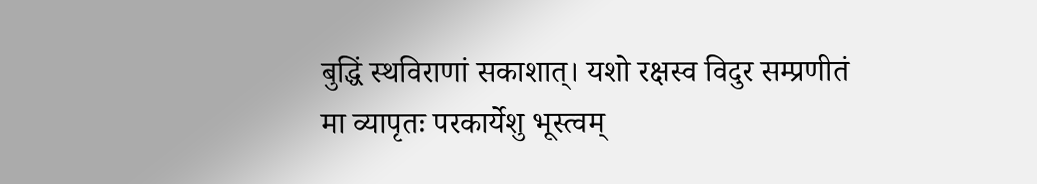बुद्धिं स्थविराणां सकाशात्। यशो रक्षस्व विदुर सम्प्रणीतं मा व्यापृतः परकार्येशु भूस्त्वम्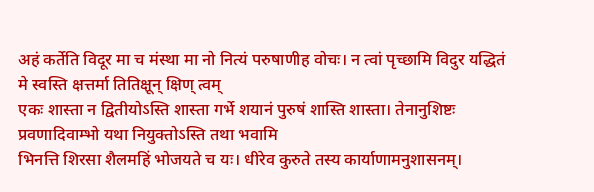अहं कर्तेति विदूर मा च मंस्था मा नो नित्यं परुषाणीह वोचः। न त्वां पृच्छामि विदुर यद्धितं मे स्वस्ति क्षत्तर्मा तितिक्षून् क्षिण् त्वम्
एकः शास्ता न द्वितीयोऽस्ति शास्ता गर्भे शयानं पुरुषं शास्ति शास्ता। तेनानुशिष्टः प्रवणादिवाम्भो यथा नियुक्तोऽस्ति तथा भवामि
भिनत्ति शिरसा शैलमहिं भोजयते च यः। धीरेव कुरुते तस्य कार्याणामनुशासनम्।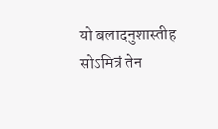यो बलादनुशास्तीह सोऽमित्रं तेन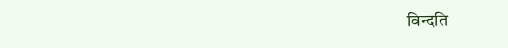विन्दति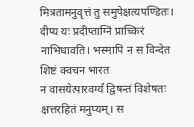मित्रतामनुवृत्तं तु समुपेक्षत्यपण्डितः। दीप्य यः प्रदीप्ताग्निं प्राच्किरं नाभिधावति। भस्मापि न स विन्देत शिष्टं क्वचन भारत
न वासयेत्पारवर्ग्यं द्विषन्तं विशेषतः क्षत्तरहितं मनुप्यम्। स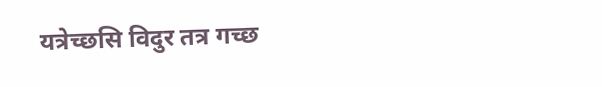यत्रेच्छसि विदुर तत्र गच्छ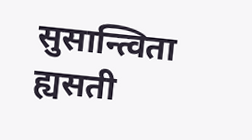सुसान्त्विता ह्यसती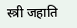स्त्री जहाति